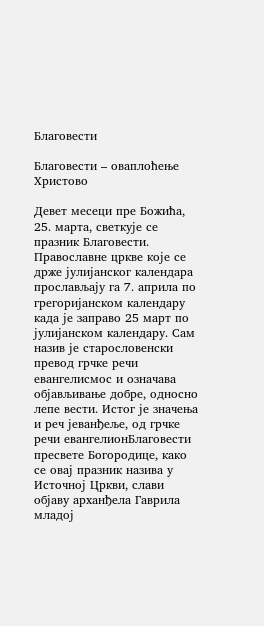Благовести

Благовести – оваплоћење Христово

Девет месеци пре Божића, 25. марта, светкује се празник Благовести. Православне цркве које се држе јулијанског календара прослављају га 7. априла по грегоријанском календару када је заправо 25 март по јулијанском календару. Сам назив је старословенски превод грчке речи евангелисмос и означава објављивање добре, односно лепе вести. Истог је значења и реч јеванђеље, од грчке речи евангелионБлаговести пресвете Богородице, како се овај празник назива у Источној Цркви, слави објаву арханђела Гаврила младој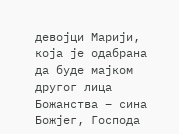девојци Марији, која је одабрана да буде мајком другог лица Божанства – сина Божјег, Господа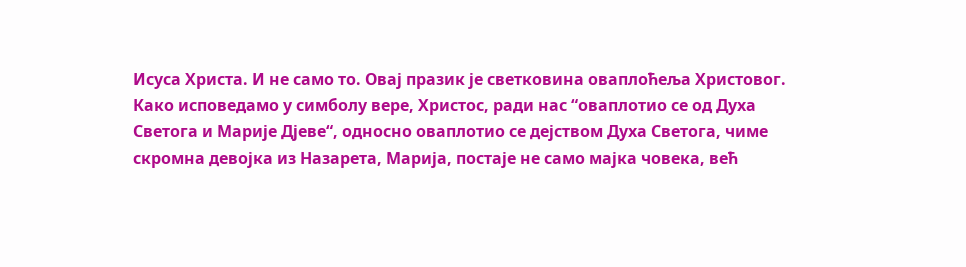Исуса Христа. И не само то. Овај празик је светковина оваплоћеља Христовог. Како исповедамо у симболу вере, Христос, ради нас “оваплотио се од Духа Светога и Марије Дјеве“, односно оваплотио се дејством Духа Светога, чиме скромна девојка из Назарета, Марија, постаје не само мајка човека, већ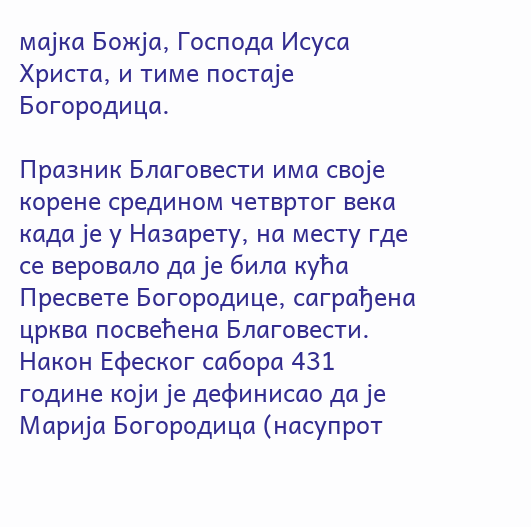мајка Божја, Господа Исуса Христа, и тиме постаје Богородица.

Празник Благовести има своје корене средином четвртог века када је у Назарету, на месту где се веровало да је била кућа Пресвете Богородице, саграђена црква посвећена Благовести. Након Ефеског сабора 431 године који је дефинисао да је Марија Богородица (насупрот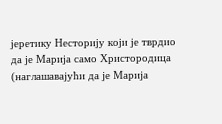јеретику Несторију који је тврдио да је Марија само Христородица (наглашавајући да је Марија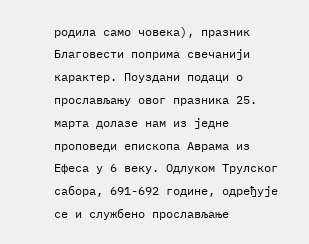родила само човека), празник Благовести поприма свечанији карактер. Поуздани подаци о прослављању овог празника 25. марта долазе нам из једне проповеди епископа Аврама из Ефеса у 6 веку. Одлуком Трулског сабора, 691-692 године, одређује се и службено прослављање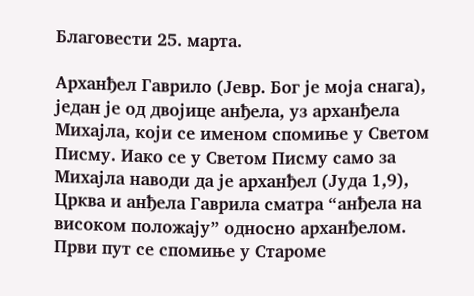Благовести 25. марта.

Арханђел Гаврило (Јевр. Бог је моја снага), један је од двојице анђела, уз арханђела Михајла, који се именом спомиње у Светом Писму. Иако се у Светом Писму само за Михајла наводи да је арханђел (Јуда 1,9), Црква и анђела Гаврила сматра “анђела на високом положају” односно арханђелом. Први пут се спомиње у Староме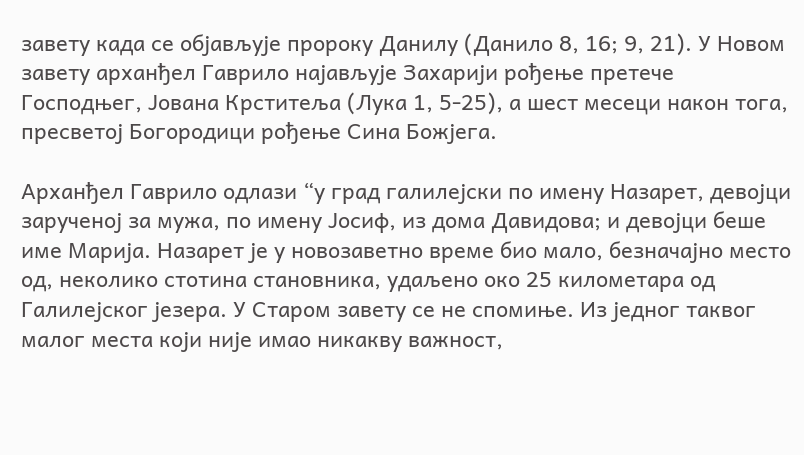завету када се објављује пророку Данилу (Данило 8, 16; 9, 21). У Новом завету арханђел Гаврило најављује Захарији рођење претече Господњег, Јована Крститеља (Лука 1, 5-25), а шест месеци након тога, пресветој Богородици рођење Сина Божјега.

Арханђел Гаврило одлази “у град галилејски по имену Назарет, девојци зарученој за мужа, по имену Јосиф, из дома Давидова; и девојци беше име Марија. Назарет је у новозаветно време био мало, безначајно место од, неколико стотина становника, удаљено око 25 километара од Галилејског језера. У Старом завету се не спомиње. Из једног таквог малог места који није имао никакву важност,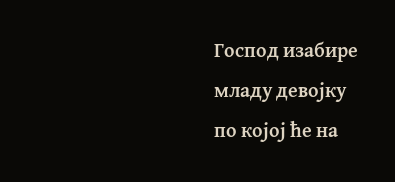Господ изабире младу девојку по којој ће на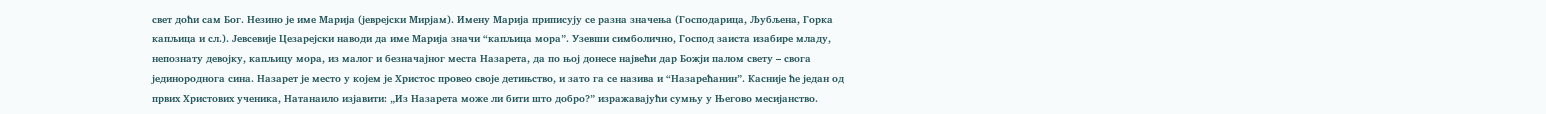свет доћи сам Бог. Незино је име Марија (јеврејски Мирјам). Имену Марија приписују се разна значења (Господарица, Љубљена, Горка капљица и сл.). Јевсевије Цезарејски наводи да име Марија значи “капљица мора”. Узевши симболично, Господ заиста изабире младу, непознату девојку, капљицу мора, из малог и безначајног места Назарета, да по њој донесе највећи дар Божји палом свету – свога јединороднога сина. Назарет је место у којем је Христос провео своје детињство, и зато га се назива и “Назарећанин”. Касније ће један од првих Христових ученика, Натанаило изјавити: „Из Назарета може ли бити што добро?” изражавајући сумњу у Његово месијанство.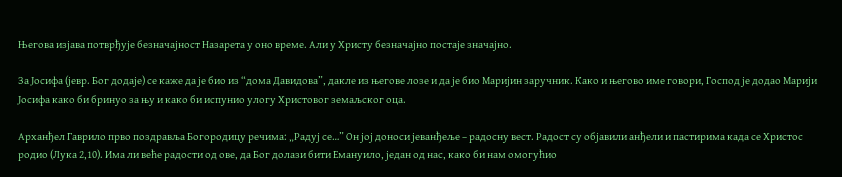Његова изјава потврђује безначајност Назарета у оно време. Али у Христу безначајно постаје значајно.

За Јосифа (јевр. Бог додаје) се каже да је био из “дома Давидова”, дакле из његове лозе и да је био Маријин заручник. Како и његово име говори, Господ је додао Марији Јосифа како би бринуо за њу и како би испунио улогу Христовог земаљског оца.

Арханђел Гаврило прво поздравља Богородицу речима: „Радуј се…” Он јој доноси јеванђеље – радосну вест. Радост су објавили анђели и пастирима када се Христос родио (Лука 2,10). Има ли веће радости од ове, да Бог долази бити Емануило, један од нас, како би нам омогућио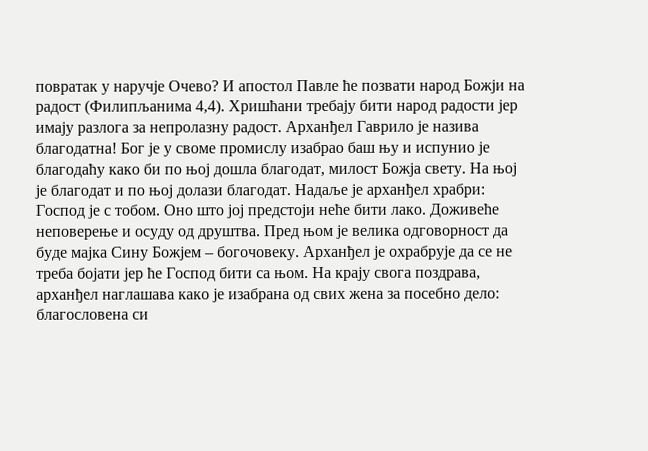повратак у наручје Очево? И апостол Павле ће позвати народ Божји на радост (Филипљанима 4,4). Хришћани требају бити народ радости јер имају разлога за непролазну радост. Арханђел Гаврило је назива благодатна! Бог је у своме промислу изабрао баш њу и испунио је благодаћу како би по њој дошла благодат, милост Божја свету. На њој је благодат и по њој долази благодат. Надаље је арханђел храбри: Господ је с тобом. Оно што јој предстоји неће бити лако. Доживеће неповерење и осуду од друштва. Пред њом је велика одговорност да буде мајка Сину Божјем – богочовеку. Арханђел је охрабрује да се не треба бојати јер ће Господ бити са њом. На крају свога поздрава, арханђел наглашава како је изабрана од свих жена за посебно дело: благословена си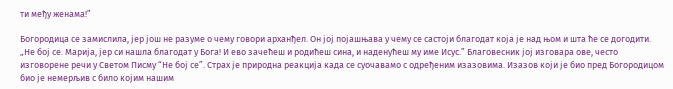ти међу женама!”

Богородица се замислила, јер још не разуме о чему говори арханђел. Он јој појашњава у чему се састоји благодат која је над њом и шта ће се догодити. „Не бој се. Марија, јер си нашла благодат у Бога! И ево зачећеш и родићеш сина, и наденућеш му име Исус.” Благовесник јој изговара ове, често изговорене речи у Светом Писму “Не бој се”. Страх је природна реакција када се суочавамо с одређеним изазовима. Изазов који је био пред Богородицом био је немерљив с било којим нашим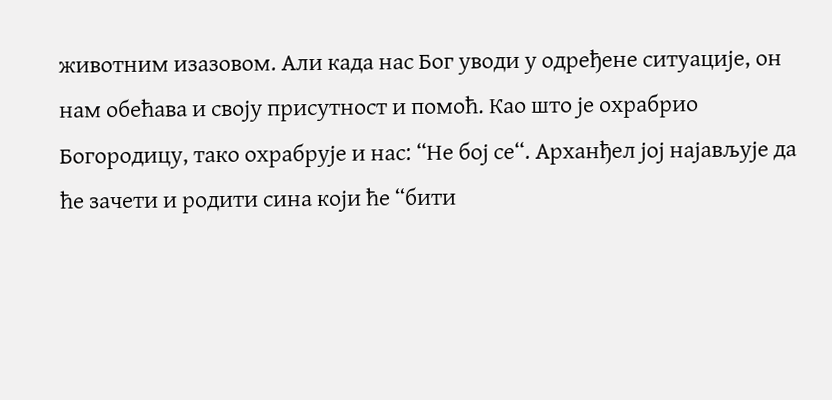животним изазовом. Али када нас Бог уводи у одређене ситуације, он нам обећава и своју присутност и помоћ. Као што је охрабрио Богородицу, тако охрабрује и нас: “Не бој се“. Арханђел јој најављује да ће зачети и родити сина који ће “бити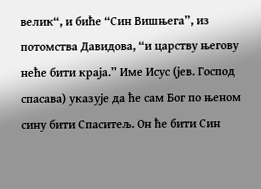велик“, и биће “Син Вишњега”, из потомства Давидова, “и царству његову неће бити краја.” Име Исус (јев. Господ спасава) указује да ће сам Бог по њеном сину бити Спаситељ. Он ће бити Син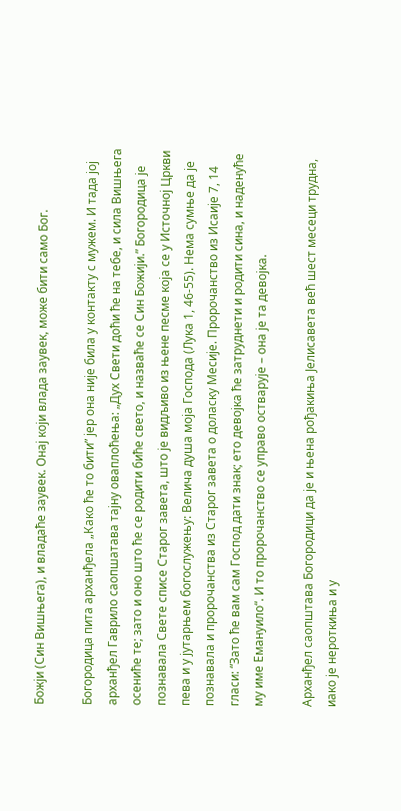Божји (Син Вишњега), и владаће заувек. Онај који влада заувек, може бити само Бог.

Богородица пита арханђела „Како ће то бити” јер она није била у контакту с мужем. И тада јој арханђел Гаврило саопшатава тајну оваплоћења: „Дух Свети доћи ће на тебе, и сила Вишњега осениће те; зато и оно што ће се родити биће свето, и назваће се Син Божији.” Богородица је познавала Свете списе Старог завета, што је видљиво из њене песме која се у Источној Цркви пева и у јутарњем богослужењу: Велича душа моја Господа (Лука 1, 46-55). Нема сумње да је познавала и пророчанства из Старог завета о доласку Месије. Пророчанство из Исаије 7, 14 гласи: “Зато ће вам сам Господ дати знак; ето девојка ће затруднети и родити сина, и наденуће му име Емануило“. И то пророчанство се управо остварује – она је та девојка.

Арханђел саопштава Богородици да је и њена рођакиња Јелисавета већ шест месеци трудна, иако је нероткиња и у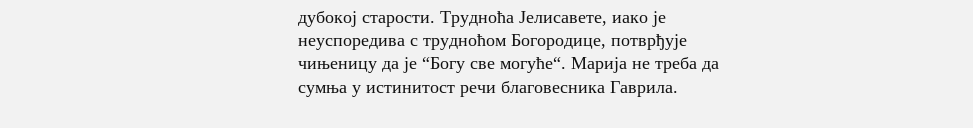дубокој старости. Трудноћа Јелисавете, иако је неуспоредива с трудноћом Богородице, потврђује чињеницу да је “Богу све могуће“. Марија не треба да сумња у истинитост речи благовесника Гаврила.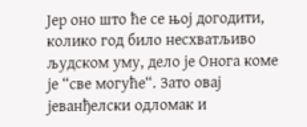Јер оно што ће се њој догодити, колико год било несхватљиво људском уму, дело је Онога коме је “све могуће“. Зато овај јеванђелски одломак и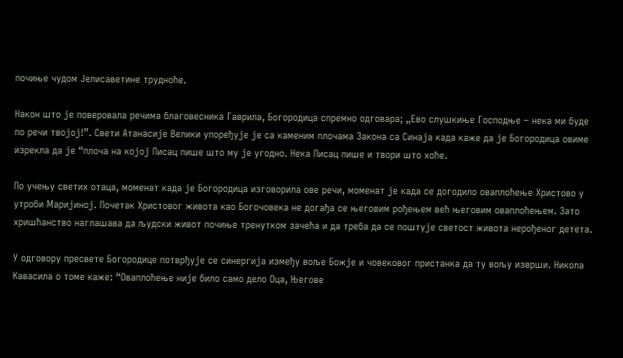почиње чудом Јелисаветине трудноће.

Након што је поверовала речима благовесника Гаврила, Богородица спремно одговара; „Ево слушкиње Господње – нека ми буде по речи твојој!”. Свети Атанасије Велики упоређује је са каменим плочама Закона са Синаја када каже да је Богородица овиме изрекла да је “плоча на којој Писац пише што му је угодно. Нека Писац пише и твори што хоће.

По учењу светих отаца, моменат када је Богородица изговорила ове речи, моменат је када се догодило оваплоћење Христово у утроби Маријиној. Почетак Христовог живота као Богочовека не догађа се његовим рођењем већ његовим оваплоћењем. Зато хришћанство наглашава да људски живот почиње тренутком зачећа и да треба да се поштује светост живота нерођеног детета.

У одговору пресвете Богородице потврђује се синергија између воље Божје и човековог пристанка да ту вољу изврши. Никола Кавасила о томе каже: “Оваплоћење није било само дело Оца, Његове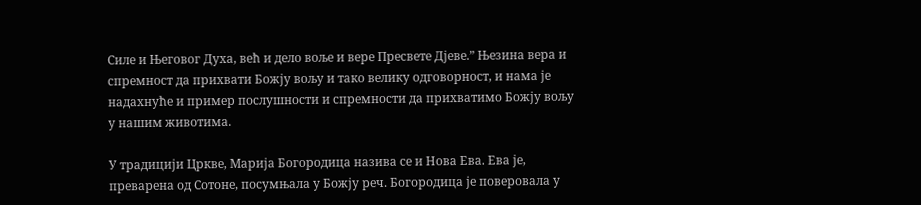Силе и Његовог Духа, већ и дело воље и вере Пресвете Дјеве.” Њезина вера и спремност да прихвати Божју вољу и тако велику одговорност, и нама је надахнуће и пример послушности и спремности да прихватимо Божју вољу у нашим животима.

У традицији Цркве, Марија Богородица назива се и Нова Ева. Ева је, преварена од Сотоне, посумњала у Божју реч. Богородица је поверовала у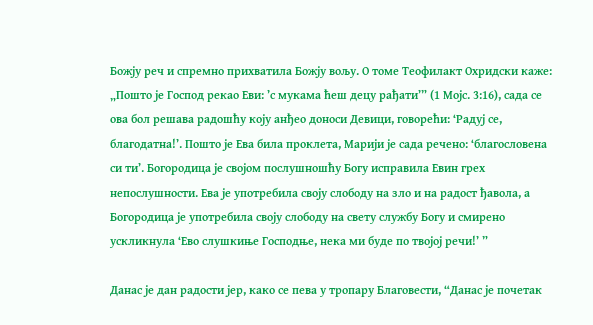Божју реч и спремно прихватила Божју вољу. О томе Теофилакт Охридски каже: „Пошто је Господ рекао Еви: ’с мукама ћеш децу рађати’” (1 Мојс. 3:16), сада се ова бол решава радошћу коју анђео доноси Девици, говорећи: ‘Радуј се, благодатна!’. Пошто је Ева била проклета, Марији је сада речено: ‘благословена си ти’. Богородица је својом послушношћу Богу исправила Евин грех непослушности. Ева је употребила своју слободу на зло и на радост ђавола, а Богородица је употребила своју слободу на свету службу Богу и смирено ускликнула ‘Ево слушкиње Господње, нека ми буде по твојој речи!’ ”

Данас је дан радости јер, како се пева у тропару Благовести, “Данас је почетак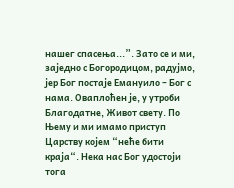нашег спасења...”. Зато се и ми, заједно с Богородицом, радујмо, јер Бог постаје Емануило – Бог с нама. Оваплоћен је, у утроби Благодатне, Живот свету. По Њему и ми имамо приступ Царству којем “неће бити краја“. Нека нас Бог удостоји тога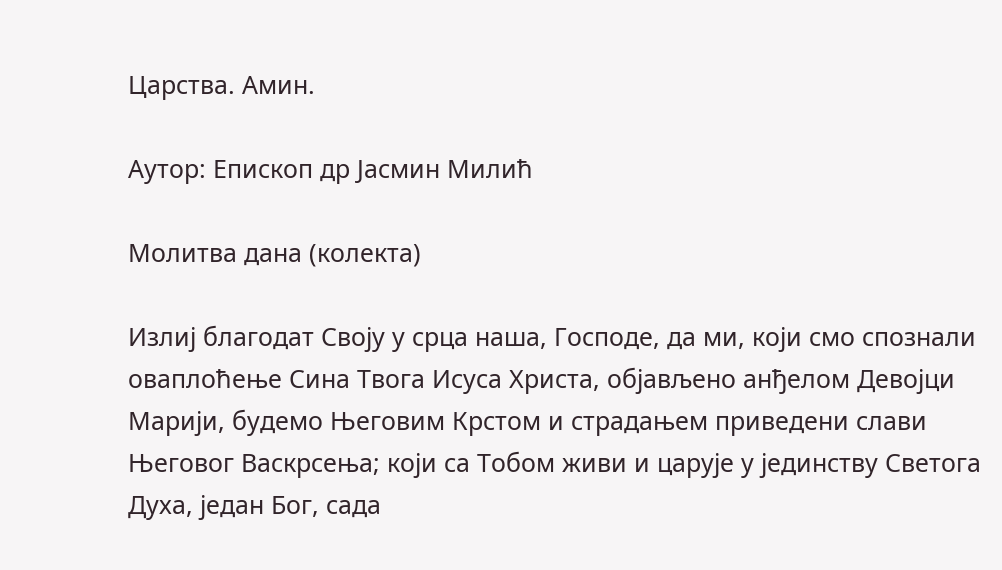Царства. Амин.

Аутор: Епископ др Јасмин Милић

Молитва дана (колекта)

Излиј благодат Своју у срца наша, Господе, да ми, који смо спознали оваплоћење Сина Твога Исуса Христа, објављено анђелом Девојци Марији, будемо Његовим Крстом и страдањем приведени слави Његовог Васкрсења; који са Тобом живи и царује у јединству Светога Духа, један Бог, сада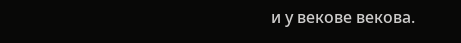и у векове векова.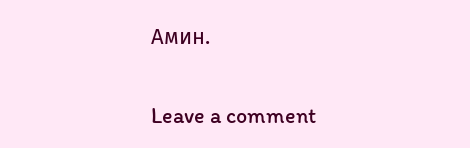Амин.

Leave a comment